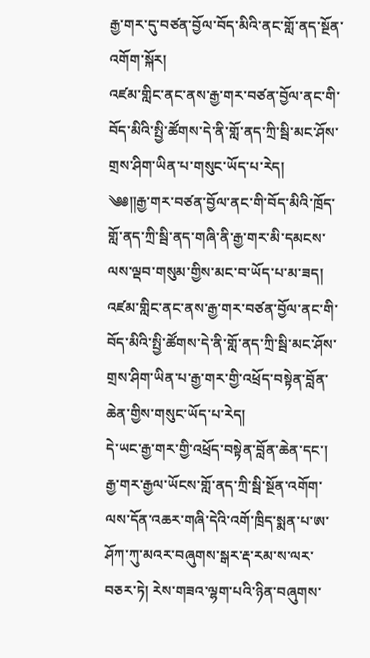རྒྱ་གར་དུ་བཙན་བྱོལ་བོད་མིའི་ནང་གློ་ནད་སྔོན་འགོག་སྐོར།
འཛམ་གླིང་ནང་ནས་རྒྱ་གར་བཙན་བྱོལ་ནང་གི་བོད་མིའི་སྤྱི་ཚོགས་དེ་ནི་གློ་ནད་ཀྲི་སྦི་མང་ཤོས་གྲས་ཤིག་ཡིན་པ་གསུང་ཡོད་པ་རེད།
༄༅༎རྒྱ་གར་བཙན་བྱོལ་ནང་གི་བོད་མིའི་ཁྲོད་གློ་ནད་ཀྲི་སྦི་ནད་གཞི་ནི་རྒྱ་གར་མི་དམངས་ལས་ལྡབ་གསུམ་གྱིས་མང་བ་ཡོད་པ་མ་ཟད། འཛམ་གླིང་ནང་ནས་རྒྱ་གར་བཙན་བྱོལ་ནང་གི་བོད་མིའི་སྤྱི་ཚོགས་དེ་ནི་གློ་ནད་ཀྲི་སྦི་མང་ཤོས་གྲས་ཤིག་ཡིན་པ་རྒྱ་གར་གྱི་འཕྲོད་བསྟེན་བློན་ཆེན་གྱིས་གསུང་ཡོད་པ་རེད།
དེ་ཡང་རྒྱ་གར་གྱི་འཕྲོད་བསྟེན་བློན་ཆེན་དང་། རྒྱ་གར་རྒྱལ་ཡོངས་གློ་ནད་ཀྲི་སྦི་སྔོན་འགོག་ལས་དོན་འཆར་གཞི་དེའི་འགོ་ཁྲིད་སྨན་པ་ཨ་ཤོཀ་ཀུ་མའར་བཞུགས་སྒར་རྡ་རམ་ས་ལར་བཅར་ཏེ། རེས་གཟའ་ལྷག་པའི་ཉིན་བཞུགས་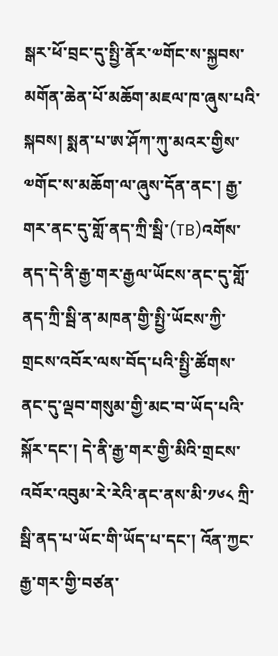སྒར་ཕོ་བྲང་དུ་སྤྱི་ནོར་༧གོང་ས་སྐྱབས་མགོན་ཆེན་པོ་མཆོག་མཇལ་ཁ་ཞུས་པའི་སྐབས། སྨན་པ་ཨ་ཤོཀ་ཀུ་མའར་གྱིས་༧གོང་ས་མཆོག་ལ་ཞུས་དོན་ནང་། རྒྱ་གར་ནང་དུ་གློ་ནད་ཀྲི་སྦི་(TB)འགོས་ནད་དེ་ནི་རྒྱ་གར་རྒྱལ་ཡོངས་ནང་དུ་གློ་ནད་ཀྲི་སྦི་ན་མཁན་གྱི་སྤྱི་ཡོངས་ཀྱི་གྲངས་འབོར་ལས་བོད་པའི་སྤྱི་ཚོགས་ནང་དུ་ལྡབ་གསུམ་གྱི་མང་བ་ཡོད་པའི་སྐོར་དང་། དེ་ནི་རྒྱ་གར་གྱི་མིའི་གྲངས་འབོར་འབུམ་རེ་རེའི་ནང་ནས་མི་༡༦༨ ཀྲི་སྦི་ནད་པ་ཡོང་གི་ཡོད་པ་དང་། འོན་ཀྱང་རྒྱ་གར་གྱི་བཙན་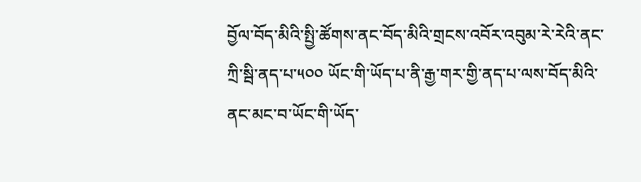བྱོལ་བོད་མིའི་སྤྱི་ཚོགས་ནང་བོད་མིའི་གྲངས་འབོར་འབུམ་རེ་རེའི་ནང་ཀྲི་སྦི་ནད་པ་༥༠༠ ཡོང་གི་ཡོད་པ་ནི་རྒྱ་གར་གྱི་ནད་པ་ལས་བོད་མིའི་ནང་མང་བ་ཡོང་གི་ཡོད་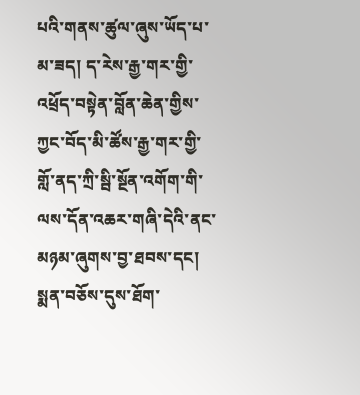པའི་གནས་ཚུལ་ཞུས་ཡོད་པ་མ་ཟད། ད་རེས་རྒྱ་གར་གྱི་འཕྲོད་བསྟེན་བློན་ཆེན་གྱིས་ཀྱང་བོད་མི་ཚོས་རྒྱ་གར་གྱི་གློ་ནད་ཀྲི་སྦི་སྔོན་འགོག་གི་ལས་དོན་འཆར་གཞི་དེའི་ནང་མཉམ་ཞུགས་བྱ་ཐབས་དང། སྨན་བཅོས་དུས་ཐོག་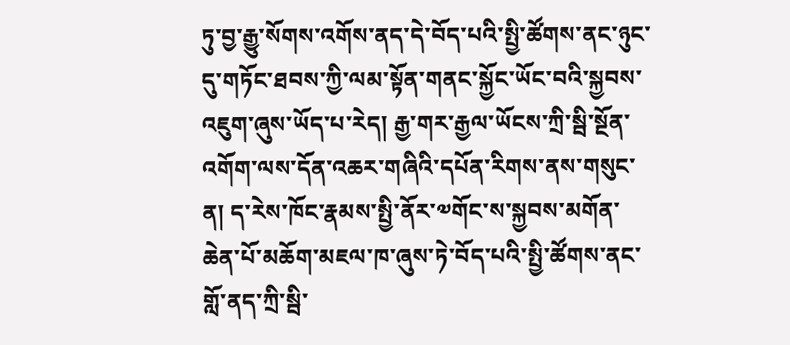ཏུ་བྱ་རྒྱུ་སོགས་འགོས་ནད་དེ་བོད་པའི་སྤྱི་ཚོགས་ནང་ཉུང་དུ་གཏོང་ཐབས་ཀྱི་ལམ་སྟོན་གནང་སྐྱོང་ཡོང་བའི་སྐྱབས་འཇུག་ཞུས་ཡོད་པ་རེད། རྒྱ་གར་རྒྱལ་ཡོངས་ཀྲི་སྦི་སྔོན་འགོག་ལས་དོན་འཆར་གཞིའི་དཔོན་རིགས་ནས་གསུང་ན། ད་རེས་ཁོང་རྣམས་སྤྱི་ནོར་༧གོང་ས་སྐྱབས་མགོན་ཆེན་པོ་མཆོག་མཇལ་ཁ་ཞུས་ཏེ་བོད་པའི་སྤྱི་ཚོགས་ནང་གློ་ནད་ཀྲི་སྦི་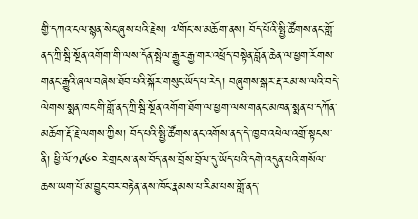གྱི་དཀའ་ངལ་སྙན་སེང་ཞུས་པའི་རྗེས། ༧གོང་ས་མཆོག་ནས། བོད་པོའི་སྤྱི་ཚོགས་ནང་གློ་ནད་ཀྲི་སྦི་སྔོན་འགོག་གི་ལས་དོན་སྤེལ་རྒྱུར་རྒྱ་གར་འཕྲོད་བསྟེན་བློན་ཆེན་ལ་ཕྱག་རོགས་གནང་རྒྱུའི་ཞལ་བཞེས་ཐོབ་པའི་སྐོར་གསུང་ཡོད་པ་རེད། བཞུགས་སྒར་རྡ་རམ་ས་ལའི་བདེ་ལེགས་སྨན་ཁང་གི་གློ་ནད་ཀྲི་སྦི་སྔོན་འགོག་ཐོག་ལ་ཕྱག་ལས་གནང་མཁན་སྨན་པ་དཀོན་མཆོག་རྡོ་རྗེ་ལགས་ཀྱིས། བོད་པའི་སྤྱི་ཚོགས་ནང་འགོས་ནད་དེ་་ཁྱབ་འཕེལ་འགྲོ་སྟངས་ནི། ཕྱི་ལོ་༡༩༦༠ རེ་གྲངས་ནས་བོད་ནས་བྲོས་བྲོལ་དུ་ཡོད་པའི་དགེ་འདུན་པའི་གསོལ་ཆས་ཡག་པོ་མ་བྱུང་བར་བརྟེན་ནས་ཁོང་རྣམས་པ་རིམ་པས་གློ་ནད་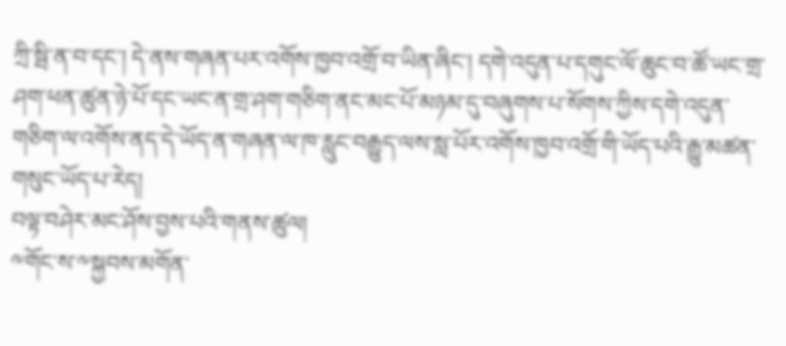ཀྲི་སྦི་ན་བ་དང་། དེ་ནས་གཞན་པར་འགོས་ཁྱབ་འགྲོ་བ་ཡིན་ཞིང་། དགེ་འདུན་པ་དགུང་ལོ་ཆུང་བ་ཚོ་ཡང་གྲ་ཤག་ཕན་ཚུན་ཉེ་པོ་དང་ཡང་ན་གྲ་ཤག་གཅིག་ནང་མང་པོ་མཉམ་དུ་བཞུགས་པ་སོགས་ཀྱིས་དགེ་འདུན་གཅིག་ལ་འགོས་ནད་དེ་ཡོད་ན་གཞན་ལ་ཁ་རླུང་བརྒྱུད་ལས་སླ་པོར་འགོས་ཁྱབ་འགྲོ་གི་ཡོད་པའི་རྒྱུ་མཚན་གསུང་ཡོད་པ་རེད།
བལྟ་བཤེར་མང་ཤོས་བྱས་པའི་གནས་ཚུལ།
༸གོང་ས་༸སྐྱབས་མགོན་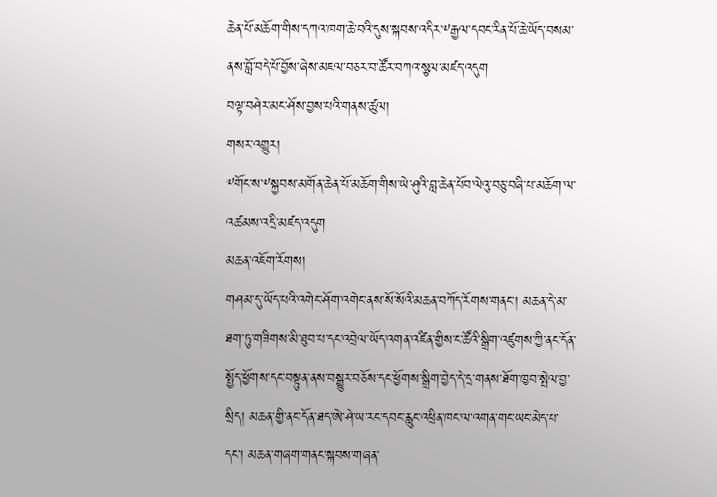ཆེན་པོ་མཆོག་གིས་དཀའ་ཁག་ཆེ་བའི་དུས་སྐབས་འདིར་༸རྒྱལ་དབང་རིན་པོ་ཆེ་ཡོད་བསམ་ནས་བློ་བདེ་པོ་བྱོས་ཞེས་མཇལ་བཅར་བ་ཚོར་བཀའ་སྩལ་མཛད་འདུག
བལྟ་བཤེར་མང་ཤོས་བྱས་པའི་གནས་ཚུལ།
གསར་འགྱུར།
༸གོང་ས་༸སྐྱབས་མགོན་ཆེན་པོ་མཆོག་གིས་ཡེ་ཤུའི་བླ་ཆེན་པོབ་ལེའུ་བཅུ་བཞི་པ་མཆོག་ལ་འཚམས་འདྲི་མཛད་འདུག
མཆན་འཇོག་རོགས།
གཤམ་དུ་ཡོད་པའི་འགེང་ཤོག་འགེང་ནས་སོ་སོའི་མཆན་བཀོད་རོགས་གནང་། མཆན་དེ་མ་ཐག་ཏུ་གཟིགས་མི་ཐུབ་པ་དང་འབྲེལ་ཡོད་འགན་འཛིན་གྱིས་ང་ཚོའི་སྒྲིག་འཛུགས་ཀྱི་ནང་དོན་སྤྱོད་ཕྱོགས་དང་བསྟུན་ནས་བསྒྱུར་བཅོས་དང་ཕྱོགས་སྒྲིག་བྱེད་དེ་དྲ་གནས་ཐོག་ཁྱབ་སྤེལ་བྱ་སྲིད། མཆན་གྱི་ནང་དོན་ཐད་ཨེ་ཤེ་ཡ་རང་དབང་རླུང་འཕྲིན་ཁང་ལ་འགན་གང་ཡང་མེད་པ་དང་། མཆན་གཞག་གནང་སྐབས་གཞན་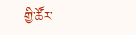གྱི་ཚོར་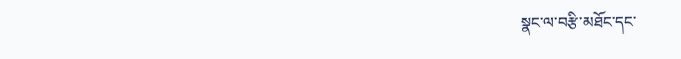སྣང་ལ་བརྩི་མཐོང་དང་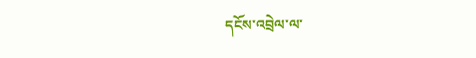དངོས་འབྲེལ་ལ་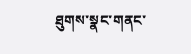ཐུགས་སྣང་གནང་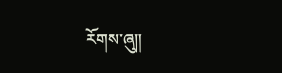རོགས་ཞུ༎